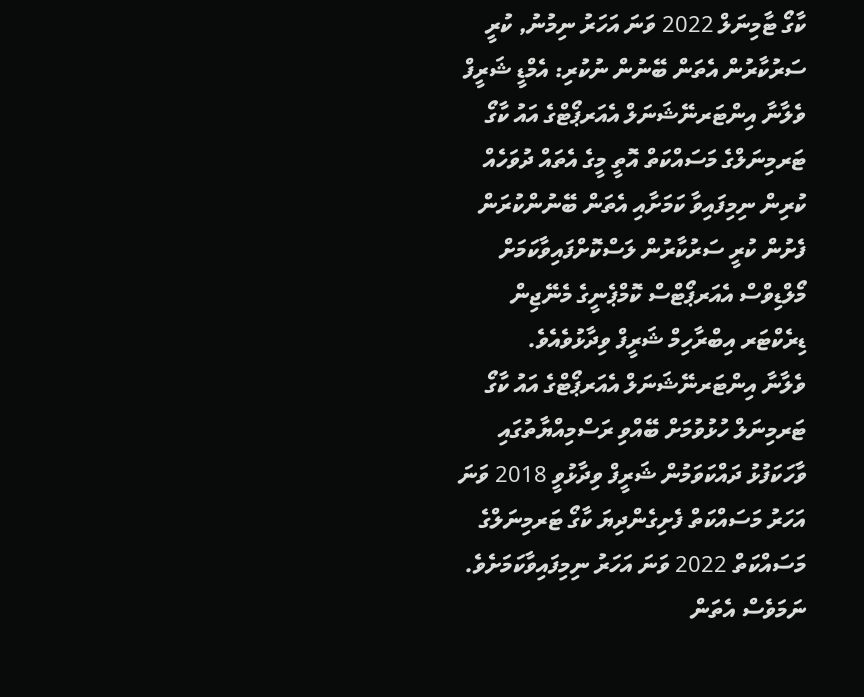ކާގޯ ޓާމިނަލް 2022 ވަނަ އަހަރު ނިމުނު, ކުރީ ސަރުކާރުން އެތަން ބޭނުން ނުކުރި: އެމްޑީ ޝަރީފް
ވެލާނާ އިންޓަރނޭޝަނަލް އެއަރޕޯޓްގެ އައު ކާގޯ ޓަރމިނަލްގެ މަސައްކަތް އޮތީ މީގެ އެތައް ދުވަހެއް ކުރިން ނިމިފައިވާ ކަމަށާއި އެތަން ބޭނުންކުރަން ފެށުން ކުރީ ސަރުކާރުން ލަސްކޮށްފައިވާކަމަށް މޯލްޑިވްސް އެއަރޕޯޓްސް ކޮމްޕެނީގެ މެނޭޖިން ޑިރެކްޓަރ އިބްރާހިމް ޝަރީފް ވިދާޅުވެއެވެ.
ވެލާނާ އިންޓަރނޭޝަނަލް އެއަރޕޯޓްގެ އައު ކާގޯ ޓަރމިނަލް ހުޅުވުމަށް ބޭއްވި ރަސްމިއްޔާތުގައި ވާހަކަފުޅު ދައްކަވަމުން ޝަރީފް ވިދާޅުވީ 2018 ވަނަ އަހަރު މަސައްކަތް ފެށިގެންދިޔަ ކާގޯ ޓަރމިނަލްގެ މަސައްކަތް 2022 ވަނަ އަހަރު ނިމިފައިވާކަމަށެވެ. ނަމަވެސް އެތަން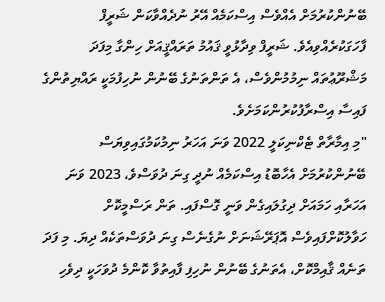ބޭނުންކުރުމަށް އެއްވެސް އިސްކަމެއް އޭރު ނުދެއްވާކަން ޝަރީފް ފާހަގަކުރެއްވިއެވެ. ޝަރީފް ވިދާޅުވީ ޤައުމު ތަރައްޤީއަށް ހިންގާ މިފަދަ މަޝްރޫޢުތައް ނިމުމުންވެސް، އެ ތަންތަނުގެ ބޭނުން ނުހިފުމަކީ ރައްޔިތުންގެ ފައިސާ އިސްރާފުކުރުންކަމަށެވެ.
"މި އިމާރާތް ޓެކްނިކަލީ 2022 ވަނަ އަހަރު ނިމުކަމުގައިވިޔަސް ބޭނުންކުރުމަށް އެހާބޮޑު އިސްކަމެއް ނުދީ ގިނަ ދުވަސްވެ، 2023 ވަނަ އަހަރާއި ހަމައަށް ދިގުލައިގެން ވަނީ ގޮސްފައި. ތަން ރަސްމީކޮށް ހަވާލުކޮށްފައިވެސް އޮޕަރޭޝަނަށް ނުގެނެސް ގިނަ ދުވަސްތަކެއް ދިޔަ. މި ފަދަ ތަނެއް ޤާއިމްކޮށް، އެތަނުގެ ބޭނުން ނުހިފި ފާއިތުވާ ކޮންމެ ދުވަހަކީ ދިވެހި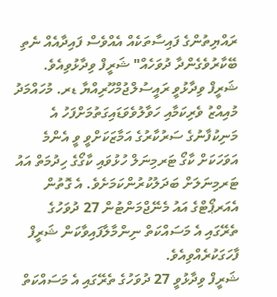ރައްޔިތުންގެ ފައިސާތަކެއް އެއްވެސް ފައިދާއެއް ނެތި ބޭކާރުވެގެންދާ ދުވަހެއް" ޝަރީފް ވިދާޅުވިއެވެ.
ޝަރީފް ވިދާޅުވީ ރައީސުލްޖުމްހޫރިއްޔާ ޑރ. މުހައްމަދު މުއިއްޒު ވެރިކަމާއި ހަވާލުވެވަޑައިގަތުމަށްފަހު އެ މަނިކުފާނުގެ ސަރުކާރުގެ އަމާޒަކަށްވީ ވީ އެންމެ އަވަހަކަށް ކާގޯ ޓަރމިނަލް ހުޅުވައި ކާގޯގެ ހިދުމަތް އައު ޓަރމިނަލަށް ބަދަލުކުރުންކަމަށެވެ. އެ ގޮތުން އެއަރޕޯޓްގެ އައު މެނޭޖްމަންޓުން 27 ދުވަހުގެ ތެރޭގައި އެ މަސައްކަތް ނިންމާލާފައިވާކަން ޝަރީފް ފާހަގަކުރެއްވިއެވެ.
ޝަރީފް ވިދާޅުވީ 27 ދުވަހުގެ ތެރޭގައި އެ މަސައްކަތް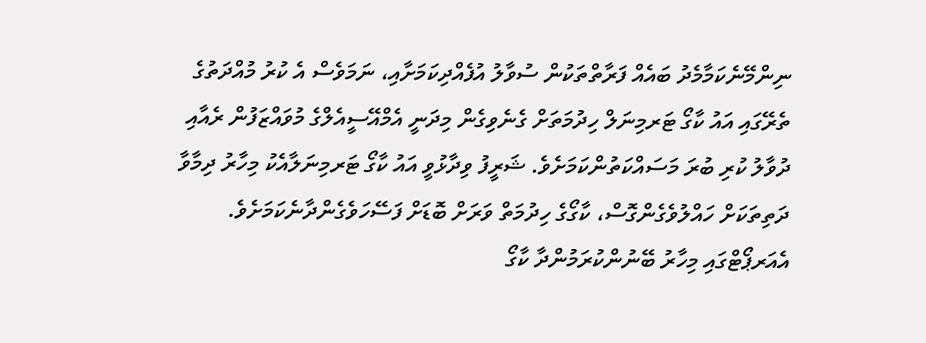ނިންމޭނެކަމާމެދު ބައެއް ފަރާތްތަކުން ސުވާލު އުފެއްދިކަމަށާއި، ނަމަވެސް އެ ކުރު މުއްދަތުގެ ތެރޭގައި އައު ކާގޯ ޓަރމިނަލް ހިދުމަތަށް ގެނެވިގެން މިދަނީ އެމްއޭސީއެލްގެ މުވައްޒަފުން ރެއާއި ދުވާލު ކުރި ބުރަ މަސައްކަތުންކަމަށެވެ. ޝަރީފު ވިދާޅުވީ އައު ކާގޯ ޓަރމިނަލާއެކު މިހާރު ދިމާވާ ދަތިތަކަށް ހައްލުވެގެންގޮސް، ކާގޯގެ ހިދުމަތް ވަރަށް ބޮޑަށް ފަސޭހަވެގެންދާނެކަމަށެވެ.
އެއަރޕޯޓްގައި މިހާރު ބޭނުންކުރަމުންދާ ކާގޯ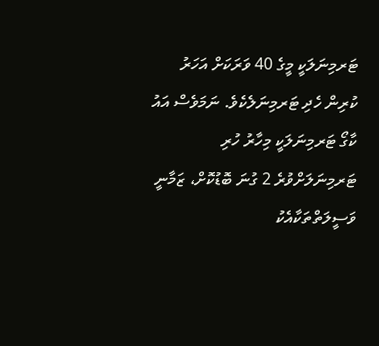ޓަރމިނަލަކީ މީގެ 40 ވަރަކަށް އަހަރު ކުރިން ހެދި ޓަރމިނަލެކެވެ. ނަމަވެސް އައު ކާގޯ ޓަރމިނަލަކީ މިހާރު ހުރި ޓަރމިނަލަށްވުރެ 2 ގުނަ ބޮޑުކޮށް، ޒަމާނީ ވަސީލަތްތަކާއެކު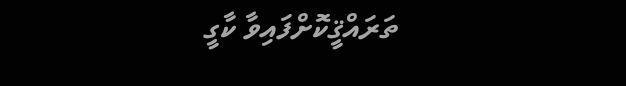ތަރައްޤީކޮށްފައިވާ ކާގީ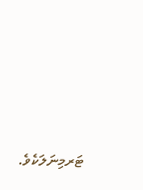ޓަރމިނަލަކެވެ.